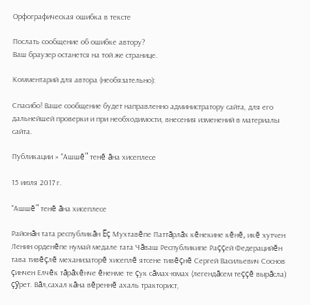Орфографическая ошибка в тексте

Послать сообщение об ошибке автору?
Ваш браузер останется на той же странице.

Комментарий для автора (необязательно):

Спасибо! Ваше сообщение будет направленно администратору сайта, для его дальнейшей проверки и при необходимости, внесения изменений в материалы сайта.

Публикации » "Ашшĕ" тенĕ ăна хисеплесе

15 июля 2017 г.

"Ашшĕ" тенĕ ăна хисеплесе

Районăн тата республикăн Ĕç Мухтавĕпе Паттăрлăх кĕнекине кĕнĕ, икĕ хутчен Ленин орденĕпе нумай медале тата Чăваш Республикипе Раççей Федерацийĕн тава тивĕçлĕ механизаторĕ хисеплĕ ятсене тивĕçнĕ Сергей Васильевич Соснов çинчен Елчĕк тăрăхĕнче ĕненме те çук сăмах-юмах (легендăсем теççĕ вырăсла) çỹрет. Вăл,сахал кăна вĕреннĕ ахаль тракторист,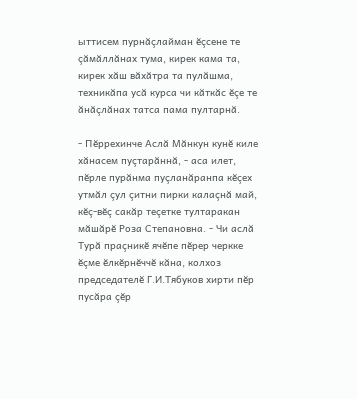ыттисем пурнăçлайман ĕçсене те çăмăллăнах тума, кирек кама та, кирек хăш вăхăтра та пулăшма, техникăпа усă курса чи кăткăс ĕçе те ăнăçлăнах татса пама пултарнă.

- Пĕррехинче Аслă Мăнкун кунĕ киле хăнасем пуçтарăннă, - аса илет, пĕрле пурăнма пуçланăранпа кĕçех утмăл çул çитни пирки калаçнă май, кĕç-вĕç сакăр теçетке тултаракан мăшăрĕ Роза Степановна. - Чи аслă Турă праçникĕ ячĕпе пĕрер черкке ĕçме ĕлкĕрнĕччĕ кăна, колхоз председателĕ Г.И.Тябуков хирти пĕр пусăра çĕр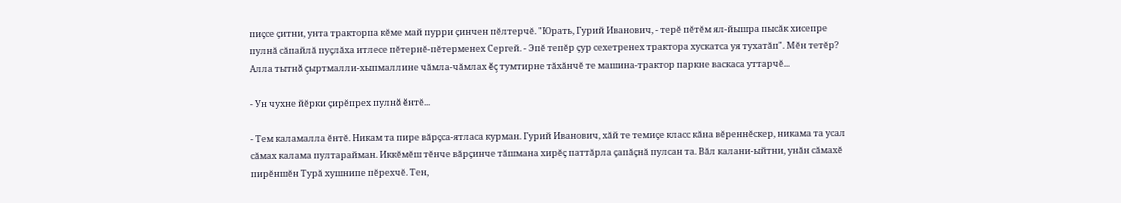пиçсе çитни, унта тракторпа кĕме май пурри çинчен пĕлтерчĕ. "Юрать, Гурий Иванович, - терĕ пĕтĕм ял-йышра пысăк хисепре пулнă сăпайлă пуçлăха итлесе пĕтернĕ-пĕтерменех Сергей. - Эпĕ тепĕр çур сехетренех трактора хускатса уя тухатăп". Мĕн тетĕр? Алла тытнă çыртмалли-хыпмаллине чăмла-чăмлах ĕç тумтирне тăхăнчĕ те машина-трактор паркне васкаса уттарчĕ...

- Ун чухне йĕрки çирĕпрех пулнă ĕнтĕ...

- Тем каламалла ĕнтĕ. Никам та пире вăрçса-ятласа курман. Гурий Иванович, хăй те темиçе класс кăна вĕреннĕскер, никама та усал сăмах калама пултарайман. Иккĕмĕш тĕнче вăрçинче тăшмана хирĕç паттăрла çапăçнă пулсан та. Вăл калани-ыйтни, унăн сăмахĕ пирĕншĕн Турă хушнипе пĕрехчĕ. Тен,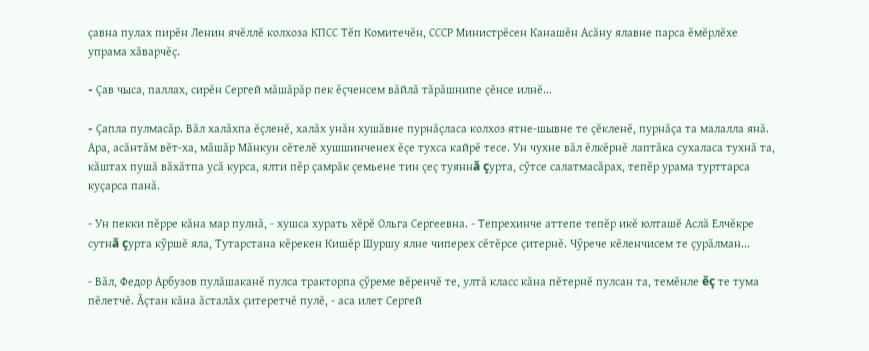çавна пулах пирĕн Ленин ячĕллĕ колхоза КПСС Тĕп Комитечĕн, СССР Министрĕсен Канашĕн Асăну ялавне парса ĕмĕрлĕхе упрама хăварчĕç.

- Çав чыса, паллах, сирĕн Сергей мăшăрăр пек ĕçченсем вăйлă тăрăшнипе çĕнсе илнĕ...

- Çапла пулмасăр. Вăл халăхпа ĕçленĕ, халăх унăн хушăвне пурнăçласа колхоз ятне-шывне те çĕкленĕ, пурнăçа та малалла янă. Ара, асăнтăм вĕт-ха, мăшăр Мăнкун сĕтелĕ хушшинченех ĕçе тухса кайрĕ тесе. Ун чухне вăл ĕлкĕрнĕ лаптăка сухаласа тухнă та, кăштах пушă вăхăтпа усă курса, ялти пĕр çамрăк çемьене тин çеç туяннă çурта, сỹтсе салатмасăрах, тепĕр урама турттарса куçарса панă.

- Ун пекки пĕрре кăна мар пулнă, - хушса хурать хĕрĕ Ольга Сергеевна. - Тепрехинче аттепе тепĕр икĕ юлташĕ Аслă Елчĕкре сутнă çурта кỹршĕ яла, Тутарстана кĕрекен Кишĕр Шуршу ялне чиперех сĕтĕрсе çитернĕ. Чỹрече кĕленчисем те çурăлман...

- Вăл, Федор Арбузов пулăшаканĕ пулса тракторпа çỹреме вĕренчĕ те, ултă класс кăна пĕтернĕ пулсан та, темĕнле ĕç те тума пĕлетчĕ. Ăçтан кăна ăсталăх çитеретчĕ пулĕ, - аса илет Сергей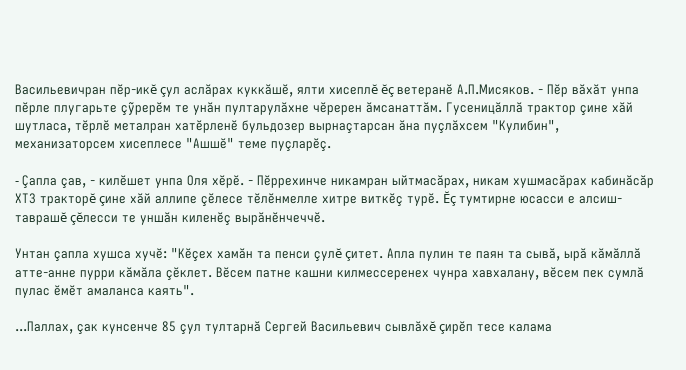Васильевичран пĕр-икĕ çул аслăрах куккăшĕ, ялти хисеплĕ ĕç ветеранĕ А.П.Мисяков. - Пĕр вăхăт унпа пĕрле плугарьте çỹрерĕм те унăн пултарулăхне чĕререн ăмсанаттăм. Гусеницăллă трактор çине хăй шутласа, тĕрлĕ металран хатĕрленĕ бульдозер вырнаçтарсан ăна пуçлăхсем "Кулибин", механизаторсем хисеплесе "Ашшĕ" теме пуçларĕç.

- Çапла çав, - килĕшет унпа Оля хĕрĕ. - Пĕррехинче никамран ыйтмасăрах, никам хушмасăрах кабинăсăр ХТЗ тракторĕ çине хăй аллипе çĕлесе тĕлĕнмелле хитре виткĕç турĕ. Ĕç тумтирне юсасси е алсиш-таврашĕ çĕлесси те уншăн киленĕç вырăнĕнчеччĕ.

Унтан çапла хушса хучĕ: "Кĕçех хамăн та пенси çулĕ çитет. Апла пулин те паян та сывă, ырă кăмăллă атте-анне пурри кăмăла çĕклет. Вĕсем патне кашни килмессеренех чунра хавхалану, вĕсем пек сумлă пулас ĕмĕт амаланса каять".

...Паллах, çак кунсенче 85 çул тултарнă Сергей Васильевич сывлăхĕ çирĕп тесе калама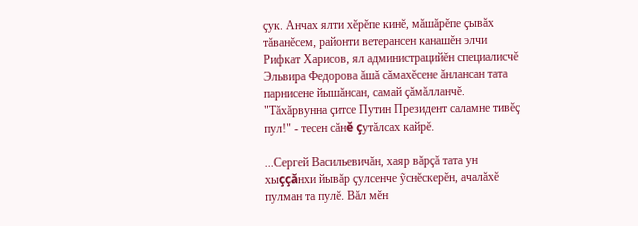çук. Анчах ялти хĕрĕпе кинĕ, мăшăрĕпе çывăх тăванĕсем, районти ветерансен канашĕн элчи Рифкат Харисов, ял администрацийĕн специалисчĕ Эльвира Федорова ăшă сăмахĕсене ăнлансан тата парнисене йышăнсан, самай çăмăлланчĕ. "Тăхăрвунна çитсе Путин Президент саламне тивĕç пул!" - тесен сăнĕ çутăлсах кайрĕ.

...Сергей Васильевичăн, хаяр вăрçă тата ун хыççăнхи йывăр çулсенче ỹснĕскерĕн, ачалăхĕ пулман та пулĕ. Вăл мĕн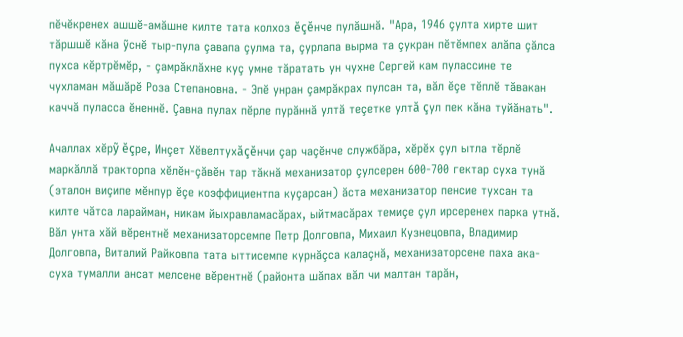пĕчĕкренех ашшĕ-амăшне килте тата колхоз ĕçĕнче пулăшнă. "Ара, 1946 çулта хирте шит тăршшĕ кăна ỹснĕ тыр-пула çавапа çулма та, çурлапа вырма та çукран пĕтĕмпех алăпа çăлса пухса кĕртрĕмĕр, - çамрăклăхне куç умне тăратать ун чухне Сергей кам пулассине те чухламан мăшăрĕ Роза Степановна. - Эпĕ унран çамрăкрах пулсан та, вăл ĕçе тĕплĕ тăвакан каччă пуласса ĕненнĕ. Çавна пулах пĕрле пурăннă ултă теçетке ултă çул пек кăна туйăнать".

Ачаллах хĕрỹ ĕçре, Инçет Хĕвелтухăçĕнчи çар чаçĕнче службăра, хĕрĕх çул ытла тĕрлĕ маркăллă тракторпа хĕлĕн-çăвĕн тар тăкнă механизатор çулсерен 600-700 гектар суха тунă (эталон виçипе мĕнпур ĕçе коэффициентпа куçарсан) ăста механизатор пенсие тухсан та килте чăтса ларайман, никам йыхравламасăрах, ыйтмасăрах темиçе çул ирсеренех парка утнă. Вăл унта хăй вĕрентнĕ механизаторсемпе Петр Долговпа, Михаил Кузнецовпа, Владимир Долговпа, Виталий Райковпа тата ыттисемпе курнăçса калаçнă, механизаторсене паха ака-суха тумалли ансат мелсене вĕрентнĕ (районта шăпах вăл чи малтан тарăн,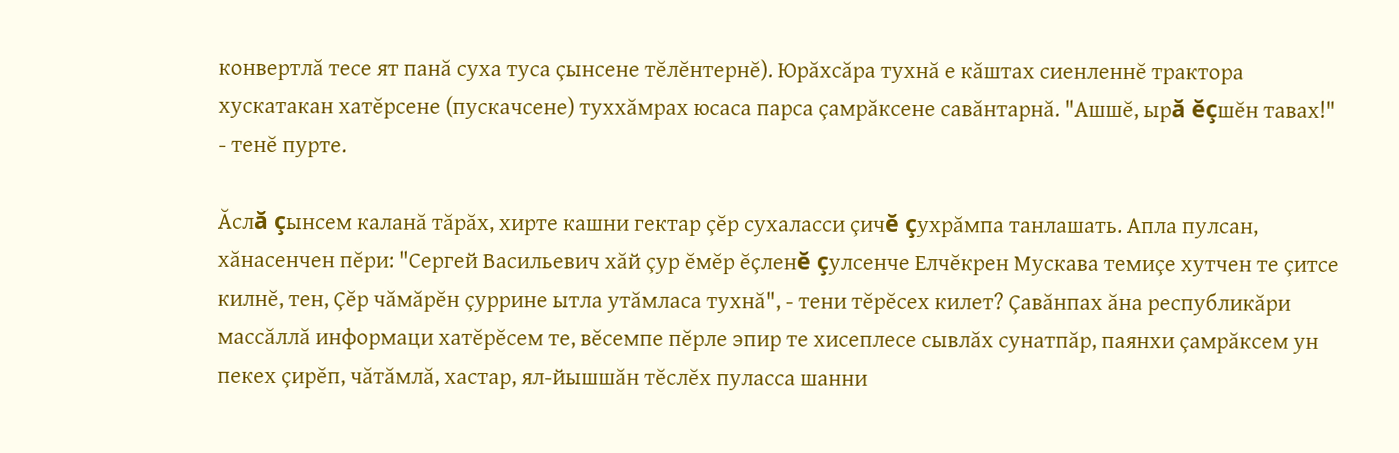конвертлă тесе ят панă суха туса çынсене тĕлĕнтернĕ). Юрăхсăра тухнă е кăштах сиенленнĕ трактора хускатакан хатĕрсене (пускачсене) туххăмрах юсаса парса çамрăксене савăнтарнă. "Ашшĕ, ырă ĕçшĕн тавах!" - тенĕ пурте.

Ăслă çынсем каланă тăрăх, хирте кашни гектар çĕр сухаласси çичĕ çухрăмпа танлашать. Апла пулсан, хăнасенчен пĕри: "Сергей Васильевич хăй çур ĕмĕр ĕçленĕ çулсенче Елчĕкрен Мускава темиçе хутчен те çитсе килнĕ, тен, Çĕр чăмăрĕн çуррине ытла утăмласа тухнă", - тени тĕрĕсех килет? Çавăнпах ăна республикăри массăллă информаци хатĕрĕсем те, вĕсемпе пĕрле эпир те хисеплесе сывлăх сунатпăр, паянхи çамрăксем ун пекех çирĕп, чăтăмлă, хастар, ял-йышшăн тĕслĕх пуласса шанни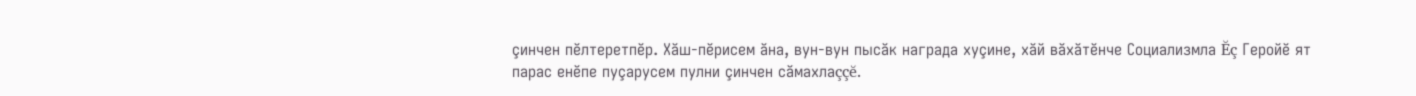çинчен пĕлтеретпĕр. Хăш-пĕрисем ăна, вун-вун пысăк награда хуçине, хăй вăхăтĕнче Социализмла Ĕç Геройĕ ят парас енĕпе пуçарусем пулни çинчен сăмахлаççĕ.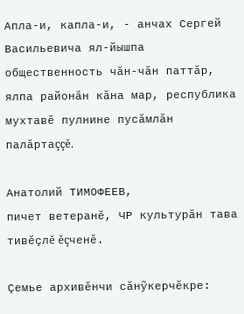Апла-и, капла-и, - анчах Сергей Васильевича ял-йышпа общественность чăн-чăн паттăр, ялпа районăн кăна мар, республика мухтавĕ пулнине пусăмлăн палăртаççĕ.

Анатолий ТИМОФЕЕВ,
пичет ветеранĕ, ЧР культурăн тава тивĕçлĕ ĕçченĕ.

Çемье архивĕнчи сăнỹкерчĕкре: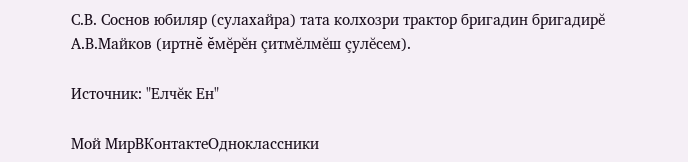С.В. Соснов юбиляр (сулахайра) тата колхозри трактор бригадин бригадирĕ А.В.Майков (иртнĕ ĕмĕрĕн çитмĕлмĕш çулĕсем).

Источник: "Елчĕк Ен"

Мой МирВКонтактеОдноклассники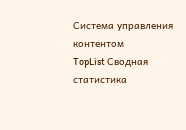Система управления контентом
TopList Сводная статистика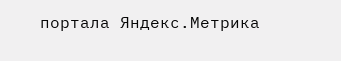портала Яндекс.Метрика